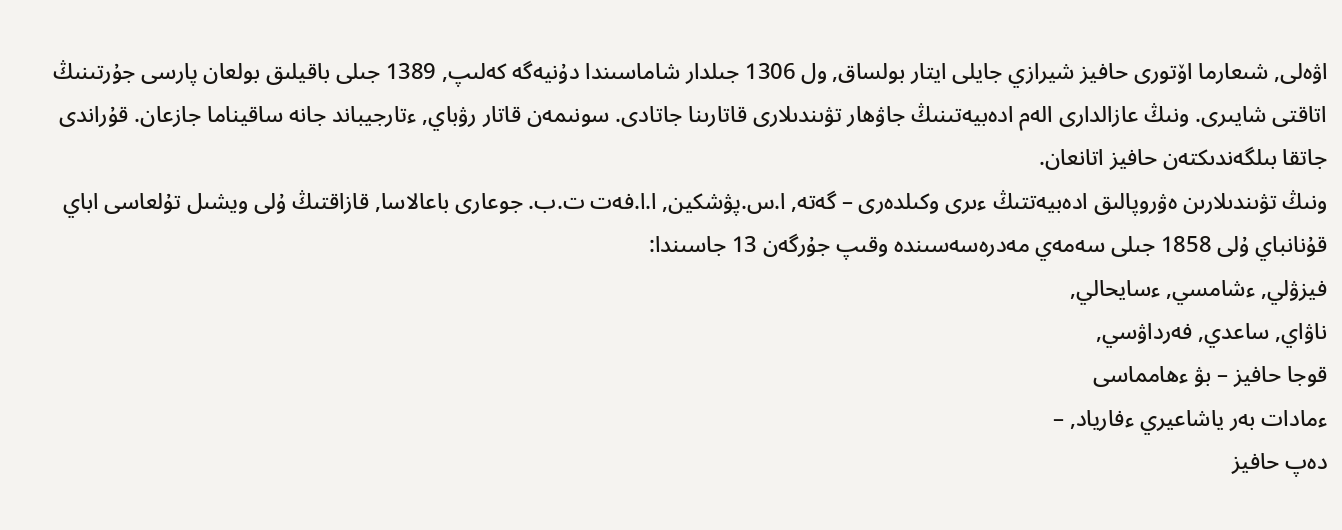اۋەلى, شىعارما اۆتورى حافيز شيرازي جايلى ايتار بولساق, ول 1306 جىلدار شاماسىندا دۇنيەگە كەلىپ, 1389 جىلى باقيلىق بولعان پارسى جۇرتىنىڭ اتاقتى شايىرى. ونىڭ عازالدارى الەم ادەبيەتىنىڭ جاۋھار تۋىندىلارى قاتارىنا جاتادى. سونىمەن قاتار رۋباي, ءتارجيباند جانە ساقيناما جازعان. قۇراندى جاتقا بىلگەندىكتەن حافيز اتانعان.
ونىڭ تۋىندىلارىن ەۋروپالىق ادەبيەتتىڭ ءىرى وكىلدەرى – گەتە, ا.س.پۋشكين, ا.ا.فەت ت.ب. جوعارى باعالاسا, قازاقتىڭ ۇلى ويشىل تۇلعاسى اباي قۇنانباي ۇلى 1858 جىلى سەمەي مەدرەسەسىندە وقىپ جۇرگەن 13 جاسىندا:
فيزۋلي, ءشامسي, ءسايحالي,
ناۋاي, ساعدي, فەرداۋسي,
قوجا حافيز – بۋ ءھامماسى
ءمادات بەر ياشاعيري ءفارياد, –
دەپ حافيز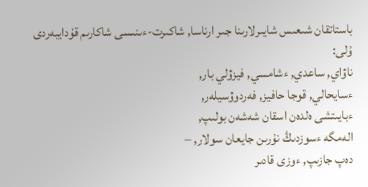باستاتقان شىعىس شايىرلارىنا جىر ارناسا, شاكىرت-ءىنىسى شاكارىم قۇدايبەردى ۇلى:
ناۋاي, ساعدي, ءشامسي, فيزۋلي بار,
ءسايحالي, قوجا حافيز, فەردوۋسيلەر,
ءبايىتشى ەلدەن اسقان شەشەن بولىپ,
الەمگە ءسوزدىڭ نۇرىن جايعان سولار, –
دەپ جازىپ, ءوزى قادىر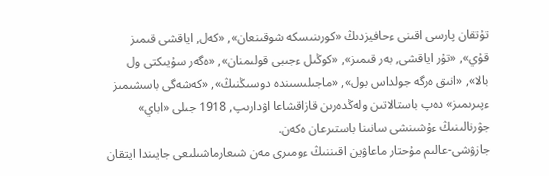تۇتقان پارسى اقىنى ءحافيزدىڭ «كورىنىسكە شوقىنعان», «كەل, اياقشى قىمىز قۇي», «تۇر اياقشى, بەر قىمىز», «كوڭىل ءجىبى قولىمنان», «ەگەر سۇيىكتى ول بالا», «انىق ەرگە جولداس بول», «ماجىلىسىندە دوسىڭنىڭ», «كەشەگى باسشىمىز ءپىرىمىز» دەپ باستالاتىن ولەڭدەرىن قازاقشاعا اۋدارىپ, 1918 جىلى «اباي» جۋرنالىنىڭ ءۇشىنشى سانىنا باستىرعان ەكەن.
جازۋشى-عالىم مۇحتار ماعاۋين اقىننىڭ ءومىرى مەن شىعارماشىلىعى جايىندا ايتقان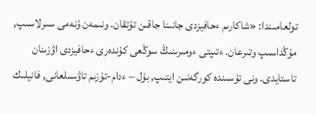تولعامىندا: «شاكارىم ءحافيزدى جانىنا جاقىن تۇتقان. ونىمەن ۇنەمى سىرلاسىپ, مۇڭداسىپ وتىرعان. ءتىپتى ءومىرىنىڭ سوڭعى كۇندەرى ءحافيزدى اۋزىنان تاستايدى. ونى تۇسىندە كورگەنىن ايتىپ, بۇل – ءدام-تۇزىم تاۋسىلعانى, فانيلىك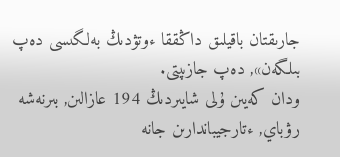جارىقتان باقيلىق داڭققا ءوتۋدىڭ بەلگىسى دەپ بىلگەن», دەپ جازىپتى.
ودان كەيىن ۇلى شايىردىڭ 194 عازالىن, بىرنەشە رۋباي, ءتارجيباندارىن جانە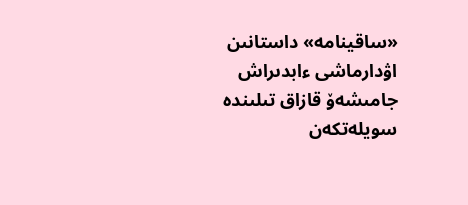«ساقينامە» داستانىن اۋدارماشى ءابدىراش جامىشەۆ قازاق تىلىندە سويلەتكەن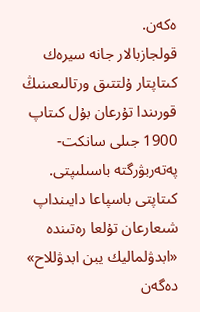ەكەن.
قولجازبالار جانە سيرەك كىتاپتار ۇلتتىق ورتالىعىنىڭ قورىندا تۇرعان بۇل كىتاپ 1900 جىلى سانكت-پەتەربۋرگتە باسىلىپتى. كىتاپتى باسپاعا دايىنداپ شىعارعان تۇلعا رەتىندە «ابدۋلماليك يبن ابدۋللاح» دەگەن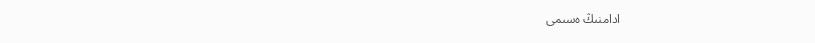ادامنىڭ ەسىمى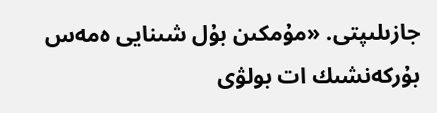جازىلىپتى. «مۇمكىن بۇل شىنايى ەمەس بۇركەنشىك ات بولۋى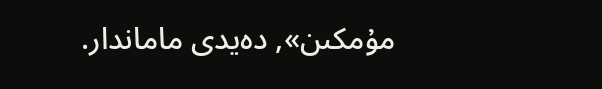مۇمكىن», دەيدى ماماندار.